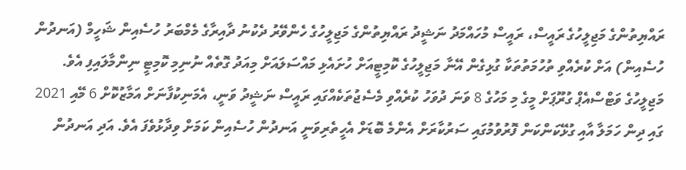ރައްޔިތުންގެ މަޖިލީހުގެ ރައީސް، ރައީސް މުހައްމަދު ނަޝީދު ރައްޔިތުންގެ މަޖިލީހުގެ ހެންވޭރު ދެކުނު ދާއިރާގެ މެމްބަރު ހުސެއިން ޝަހީމް (އަނދުން ހުސެއިން) އަށް ކުރެއްވި ތުހުމަތުތަކާ ގުޅިގެން އޭނާ މަޖިލީހުގެ ކޮމިޓީއަށް ހުށައެޅި މައްސަލައަށް މިއަދު ގޮތެއް ނުނިމި ކޮމިޓީ ނިންމާލައިފި އެވެ.
މަޖިލީހުގެ ވަޓްސްއެޕް ގުރޫޕަށް މީގެ މި މަހުގެ 8 ވަނަ ދުވަހު ކުރެއްވި މެސެޖުތަކެއްގައި ރައީސް ނަޝީދު ވަނީ، އެމަނިކުފާނަށް އަމާޒުކޮށް 6 މޭއި 2021 ގައި ދިން ހަމަލާ އާއި ގުޅޭކަންކަން ފޮރުވުމުގައި ސަރުކާރަށް އެންމެ ބޮޑަށް އެހީތެރިވަނީ އަނދުން ހުސެއިން ކަމަށް ވިދާޅުވެފަ އެވެ. އަދި އަނދުން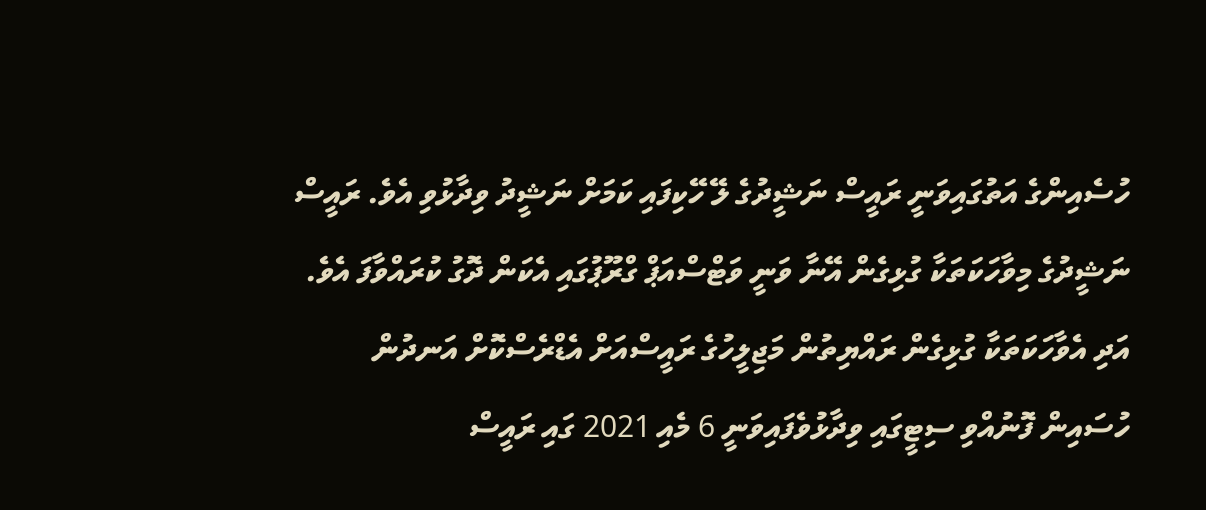ހުސެއިންގެ އަތުގައިވަނީ ރައީސް ނަޝީދުގެ ލޭ ހޭކިފައި ކަމަށް ނަޝީދު ވިދާޅުވި އެވެ. ރައީސް ނަޝީދުގެ މިވާހަކަތަކާ ގުޅިގެން އޭނާ ވަނީ ވަޓްސްއަޕް ގްރޫޕުގައި އެކަން ދޮގު ކުރައްވާފަ އެވެ. އަދި އެވާހަކަތަކާ ގުޅިގެން ރައްޔިތުން މަޖިލީހުގެ ރައީސްއަށް އެޑްރެސްކޮށް އަނދުން ހުސައިން ފޮނުއްވި ސިޓީގައި ވިދާޅުވެފައިވަނީ 6 މެއި 2021 ގައި ރައީސް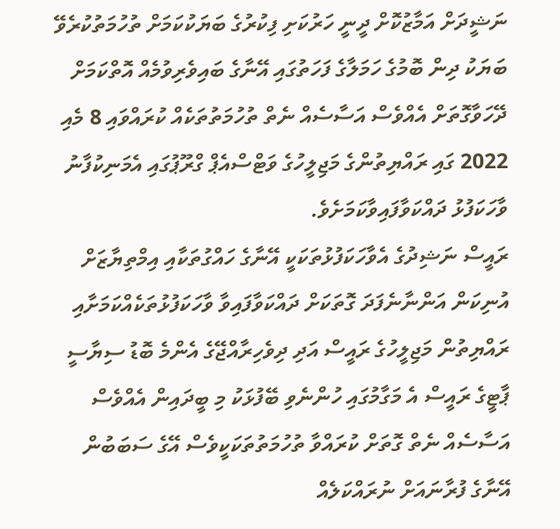ނަޝީދަށް އަމާޒުކޮށް ދީނީ ހަރުކަށި ފިކުރުގެ ބަޔަކުކަމަށް ތުހުމަތުކުރެވޭ ބަޔަކު ދިން ބޮމުގެ ހަމަލާގެ ފަހަތުގައި އޭނާގެ ބައިވެރިވުމެއް އޮތްކަމަށް ދޭހަވާގޮތަށް އެއްވެސް އަސާސެއް ނެތް ތުހުމަތުތަކެއް ކުރައްވައި 8 މެއި 2022 ގައި ރައްޔިތުންގެ މަޖިލީހުގެ ވަޓްސްއެޕް ގްރޫޕުގައި އެމަނިކުފާނު ވާހަކަފުޅު ދައްކަވާފައިވާކަމަށެވެ.
ރައީސް ނަޝިދުގެ އެވާހަކަފުޅުތަކަކީ އޭނާގެ ހައްގުތަކާއި އިމްތިޔާޒަށް އުނިކަން އަންނާނެފަދަ ގޮތަކަށް ދައްކަވާފައިވާ ވާހަކަފުޅުތަކެއްކަމަށާއި ރައްޔިތުން މަޖިލީހުގެ ރައީސް އަދި ދިވެހިރާއްޖޭގެ އެންމެ ބޮޑު ސިޔާސީ ޕާޓީގެ ރައީސް އެ މަގާމުގައި ހުންނެވި ބޭފުޅަކު މި ބީދައިން އެއްވެސް އަސާސެއް ނެތް ގޮތަށް ކުރައްވާ ތުހުމަތުތަކަކީވެސް އޭގެ ސަބަބުން އޭނާގެ ފުރާނައަށް ނުރައްކަލެއް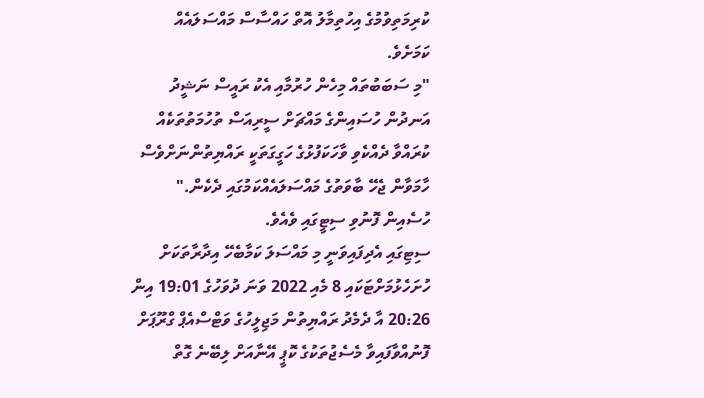ކުރިމަތިވުމުގެ އިހުތިމާލު އޮތް ހައްސާސް މައްސަލައެއް ކަމަށެވެ.
"މި ސަބަބުތައް މިހެން ހުރުމާއި އެކު ރައީސް ނަޝީދު އަނދުން ހުސައިންގެ މައްޗަށް ސީރިއަސް ތުހުމަތުތަކެއް ކުރައްވާ ދެއްކެވި ވާހަކަފުޅުގެ ހަގީގަތަކީ ރައްޔިތުންނަށްވެސް ހާމަވާން ޖެހޭ ބާވަތުގެ މައްސަލައެއްކަމުގައި ދެކެން." ހުސެއިން ފޮނުވި ސިޓީގައި ވެއެވެ.
ސިޓިގައި އެދިފައިވަނީ މި މައްސަލަ ކަމާބެހޭ އިދާރާތަކަށް ހުށަހެޅުމަށްޓަކައި 8 މެއި 2022 ވަނަ ދުވަހުގެ 19:01 އިން 20:26 އާ ދެމެދު ރައްޔިތުން މަޖިލީހުގެ ވަޓްސްއެޕް ގްރޫޕަށް ފޮނުއްވާފައިވާ މެސެޖުތަކުގެ ކޮޕީ އޭނާއަށް ލިބޭނެ ގޮތް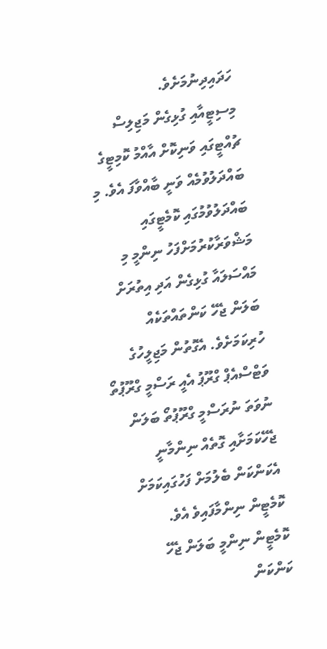ހަދައިދިނުމަށެވެ.
މިސިޓީއާއި ގުޅިގެން މަޖިލިސް ޗުއްޓީގައި ވަނިކޮށް އާއްމު ކޮމިޓީގެ ބައްދަލުވުމެއް ވަނީ ބާއްވާފަ އެވެ. މި ބައްދަލުވުމުގައި ކޮމެޓީގައި މަޝްވަރާކުރުމަށްފަހު ނިންމީ މި މައްސަލައާ ގުޅިގެން އަދި އިތުރަށް ބަލަން ޖެހޭ ކަންތައްތަކެއް ހުރިކަމަށެވެ. އެގޮތުން މަޖިލީހުގެ ވަޓްސްއެޕް ގްރޫޕު އެއީ ރަސްމީ ގްރޫޕުތޯ ނުވަތަ ނުރަސްމީ ގްރޫޕުތޯ ބަލަން ޖެހޭކަމަށާއި ގޮތެއް ނިންމާނީ އެކަންކަން ބެލުމަށް ފަހުގައިކަމަށް ކޮމެޓީން ނިންމާފައިވެ އެވެ.
ކޮމެޓީން ނިންމީ ބަލަން ޖެހޭ ކަންކަން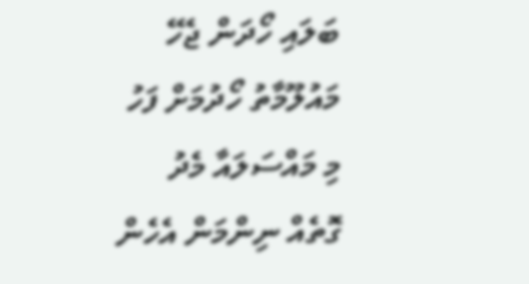ބަލައި ހޯދަން ޖެހޭ މައުލޫމާތު ހޯދުމަށް ފަހު މި މައްސަލައާ މެދު ގޮތެއް ނިންމަން އެހެން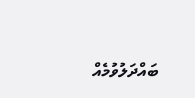ބައްދަލުވުމެއް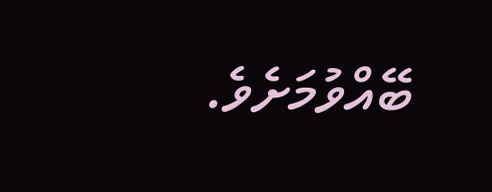ބޭއްވުމަށެވެ.